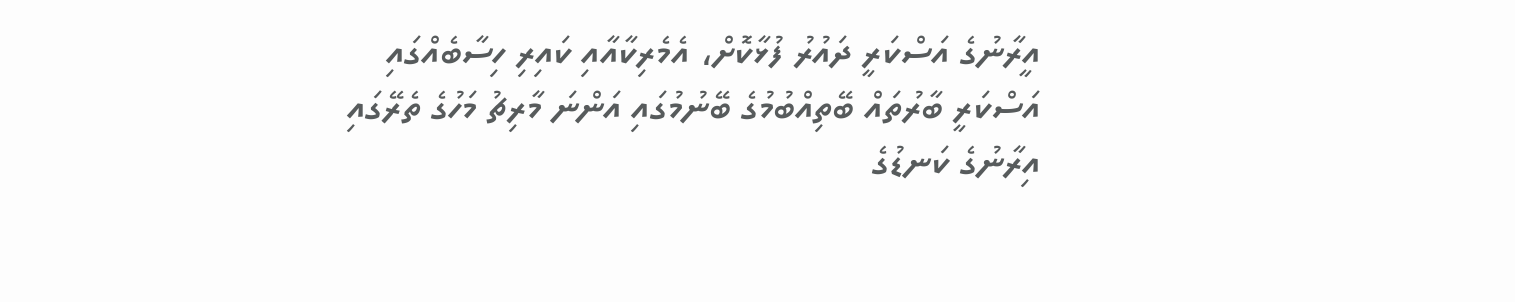އީރާނުގެ އަސްކަރީ ދައުރު ފުޅާކޮށް، އެމެރިކާއާއި ކައިރި ހިސާބެއްގައި އަސްކަރީ ބާރުތައް ބޭތިއްބުމުގެ ބޭނުމުގައި އަންނަ މާރިޗު މަހުގެ ތެރޭގައި އިރާނުގެ ކަނޑުގެ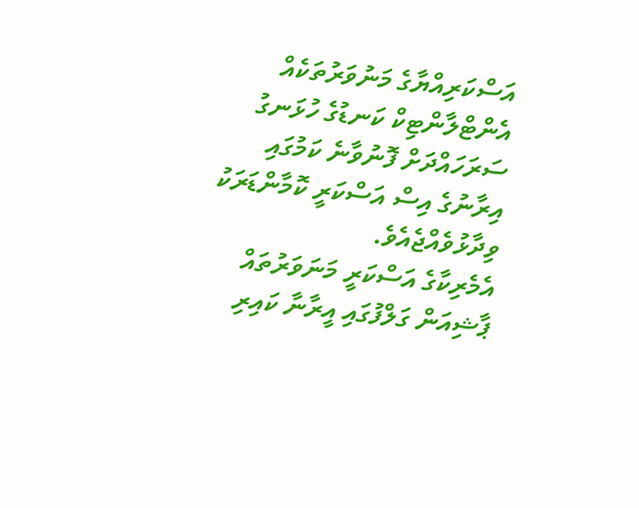އަސްކަރިއްޔާގެ މަނުވަރުތަކެއް އެންޓްލާންޓިކް ކަނޑުގެ ހުޅަނގު ސަރަހައްދަށް ފޮނުވާނެ ކަމުގައި އިރާނުގެ އިސް އަސްކަރީ ކޮމާންޑަރަކު ވިދާޅުވެއްޖެއެވެ.
އެމެރިކާގެ އަސްކަރީ މަނަވަރުތައް ޕާޝިއަން ގަލްފުގައި އީރާނާ ކައިރި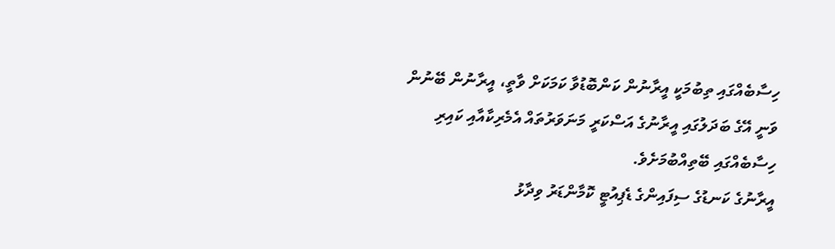ހިސާބެއްގައި ތިބުމަކީ އީރާނުން ކަންބޮޑުވާ ކަމަކަށް ވާތީ، އީރާނުން ބޭނުން ވަނީ އޭގެ ބަދަލުގައި އީރާނުގެ އަސްކަރީ މަނަވަރުތައް އެމެރިކާއާއި ކައިރި ހިސާބެއްގައި ބޭތިއްބުމަށެވެ.
އީރާނުގެ ކަނޑުގެ ސިފައިންގެ ޑެޕިއުޓީ ކޮމާންޑަރު ވިދާޅު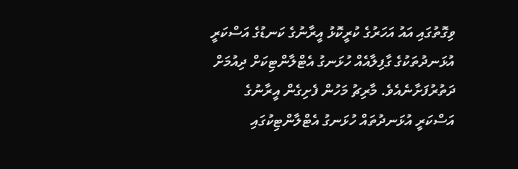ވިގޮތުގައި އައު އަހަރުގެ ކުރީކޮޅު އީރާނުގެ ކަނޑުގެ އަސްކަރީ އުޅަނދުތަކުގެ ގާފިލާއެއް ހުޅަނގު އެޓްލާންޓިކަށް ދިއުމަށް ދަތުރުފަށާނެއެވެ. މާރިޗު މަހުން ފެށިގެން އީރާނުގެ އަސްކަރީ އުޅަނދުތައް ހުޅަނގު އެޓްލާންޓިކުގައި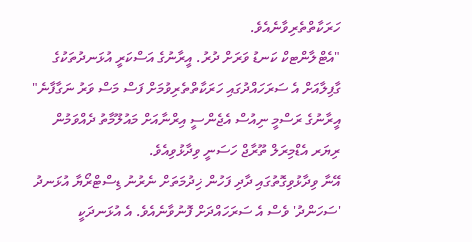ހަރަކާތްތެރިވާނެއެވެ.
"އެޓްލާންޓކް ކަނޑު ވަރަށް ދުރު. އީރާނުގެ އަސްކަރީ އުޅަނދުތަކުގެ ގާފިލާއަށް އެ ސަރަހައްދުގައި ހަރަކާތްތެރިވުމަށް ފަސް މަސް ވަރު ނަގާފާނެ" އީރާނުގެ ރަސްމީ ނިއުސް އެޖެންސީ އިރްނާއަށް މައުލޫމާތު ދެއްވަމުން ރިޔަރ އެޑްމިރަލް ތޫރާޖް ހަސަނީ ވިދާޅުވިއެވެ.
އޭނާ ވިދާޅުވިގޮތުގައި ދާދި ފަހުން ޚިދުމަތަށް ނެރުނު ޑިސްޓްރޯޔާ އުޅަނދު 'ސަހަންދު' ވެސް އެ ސަރަހައްދަށް ފޮނުވާނެއެވެ. އެ އުޅަނދަކީ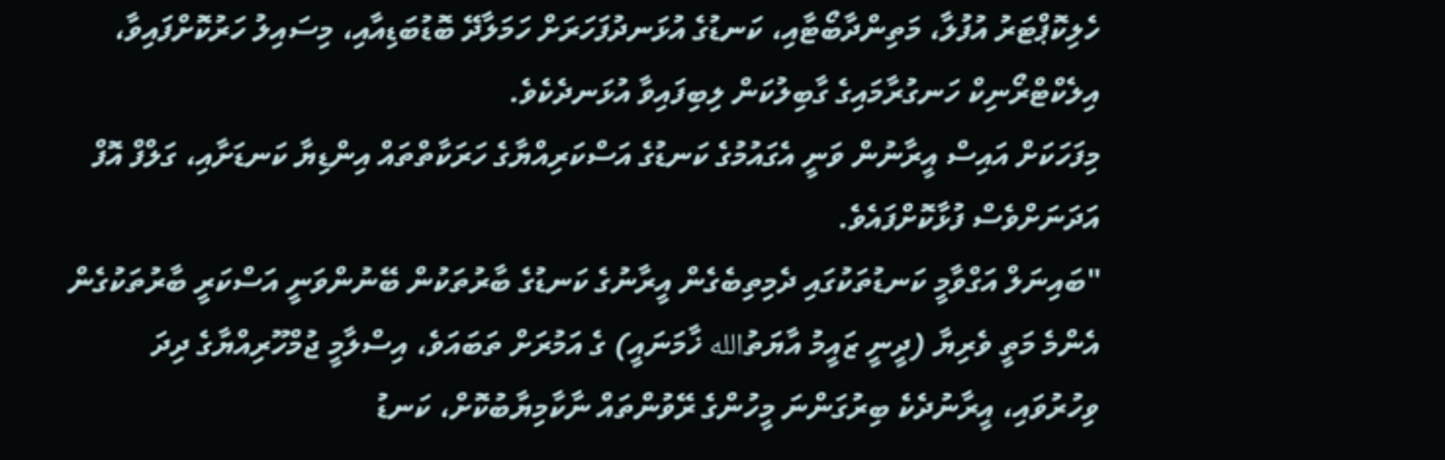ހެލިކޮޕްޓަރު އުފުލާ، މަތިންދާބޯޓާއި، ކަނޑުގެ އުޅަނދުފަހަރަށް ހަމަލާދޭ ބޮޑުބަޑިއާއި، މިސައިލު ހަރުކޮށްފައިވާ، އިލެކްޓްރޯނިކް ހަނގުރާމައިގެ ގާބިލުކަން ލިބިފައިވާ އުޅަނދެކެވެ.
މިފަހަކަށް އައިސް އީރާނުން ވަނީ އެގައުމުގެ ކަނޑުގެ އަސްކަރިއްޔާގެ ހަރަކާތްތައް އިންޑިޔާ ކަނޑަށާއި، ގަލްފް އޮފް އަދަނަށްވެސް ފުޅާކޮށްފައެވެ.
"ބައިނަލް އަގްވާމީ ކަނޑުތަކުގައި ދެމިތިބެގެން އީރާނުގެ ކަނޑުގެ ބާރުތަކުން ބޭނުންވަނީ އަސްކަރީ ބާރުތަކުގެން އެންމެ މަތީ ވެރިޔާ (ދީނީ ޒައީމު އާޔަތުالله ޚާމަނައީ) ގެ އަމުރަށް ތަބައަވެ، އިސްލާމީ ޖުމްހޫރިއްޔާގެ ދިދަ ވިހުރުވައި، އީރާނުދެކެ ބިރުގަންނަ މީހުންގެ ރޭވުންތައް ނާކާމިޔާބުކޮށް، ކަނޑު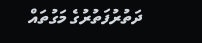ދަތުރުފަތުރުގެ މަގުތައް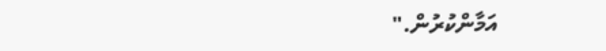އަމާންކުރުން."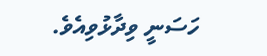ހަސަނީ ވިދާޅުވިއެވެ.